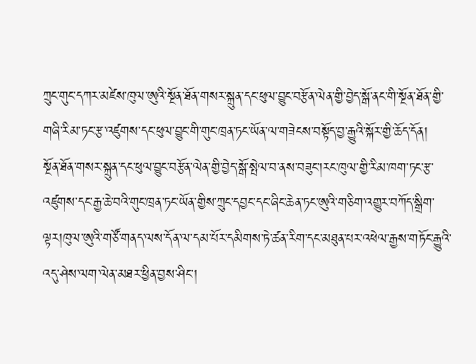ཀྲུང་གུང་དཀར་མཛེས་ཁུལ་ཨུའི་སྔོན་ཐོན་གསར་སྐྲུན་དང་ཕུལ་བྱུང་བརྩོན་ལེན་གྱི་བྱེད་སྒོ་ནང་གི་སྔོན་ཐོན་གྱི་གཞི་རིམ་ཏང་རྩ་འཛུགས་དང་ཕུལ་བྱུང་གི་གུང་ཁྲན་ཏང་ཡོན་ལ་གཟེངས་བསྟོད་བྱ་རྒྱུའི་སྐོར་གྱི་ཆོད་དོན།
སྔོན་ཐོན་གསར་སྐྲུན་དང་ཕུལ་བྱུང་བརྩོན་ལེན་གྱི་བྱེད་སྒོ་སྤེལ་བ་ནས་བཟུང་།རང་ཁུལ་གྱི་རིམ་ཁག་ཏང་རྩ་འཛུགས་དང་རྒྱ་ཆེ་བའི་གུང་ཁྲན་ཏང་ཡོན་གྱིས་ཀྲུང་དབྱང་དང་ཞིང་ཆེན་ཏང་ཨུའི་གཅིག་འགྱུར་བཀོད་སྒྲིག་ལྟར།ཁུལ་ཨུའི་གཙོ་གནད་ལས་དོན་ལ་དམ་པོར་དམིགས་ཏེ་ཚན་རིག་དང་མཐུན་པར་འཕེལ་རྒྱས་གཏོང་རྒྱུའི་འདུ་ཤེས་ལག་ལེན་མཐར་ཕྱིན་བྱས་ཤིང་།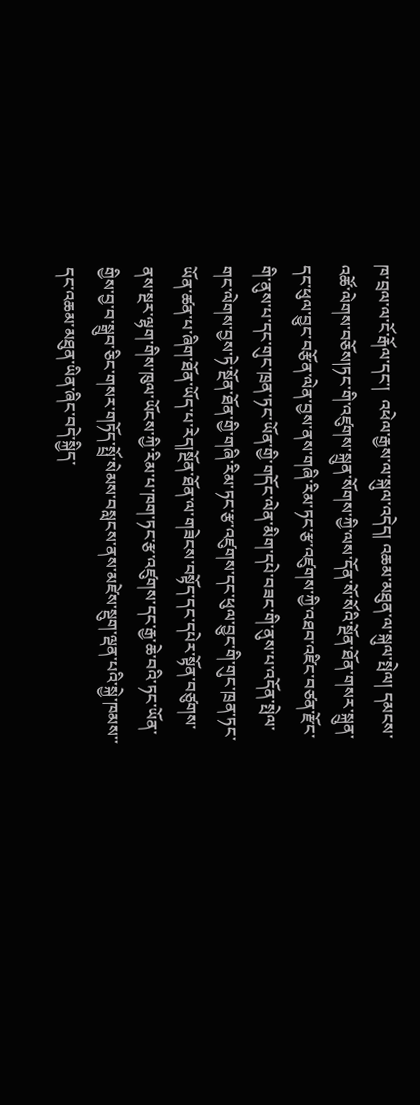ཁ་བྲལ་ལ་ངོ་རྒོལ་དང་།  འཕེལ་རྒྱས་ལ་སྐུལ་འདེད། འཆམ་མཐུན་ལ་སྐུལ་སྤེལ། དམངས་འཚོ་ལེགས་བཅོས།ཏང་གི་འཛུགས་སྐྲུན་སོགས་ཀྱི་ལས་དོན་སོ་སོའི་སྔོན་ཐོན་གསར་སྐྲུན་དང་ཕུལ་བྱུང་བརྩོན་ལེན་བྱས་ནས་གཞི་རིམ་ཏང་རྩ་འཛུགས་ཀྱི་འཐབ་འཛིང་བཙན་རྫོང་གི་ནུས་པ་དང་གུང་ཁྲན་ཏང་ཡོན་གྱི་གདོང་ལེན་མིག་དཔེ་བཟང་གི་ནུས་པ་འདོན་སྤེལ་གང་ལེགས་བྱས་ཏེ་སྔོན་ཐོན་གྱི་གཞི་རིམ་ཏང་རྩ་འཛུགས་དང་ཕུལ་བྱུང་གི་གུང་ཁྲན་ཏང་ཡོན་ཚན་པ་ཞིག་ཐོན་ཡོད་པ་རེད།སྔོན་ཐོན་ལ་གཟེངས་བསྟོད་དང་དཔེར་སྟོན་བཙུགས་ནས་སྔར་ལྷག་གིས་ཁུལ་ཡོངས་ཀྱི་རིམ་པ་ཁག་ཏང་རྩ་འཛུགས་དང་རྒྱ་ཆེ་བའི་ཏང་ཡོན་གྱིས་བྱ་བ་སྒྲུབ་ཅིང་གསར་གཏོད་སྤྲོ་སེམས་བསླངས་ནས་མཛེས་སྡུག་ལྡན་པའི་སྐྱེ་ཁམས་་དང་འཆམ་མཐུན་ཡིན་ཞིང་བདེ་སྐྱིད་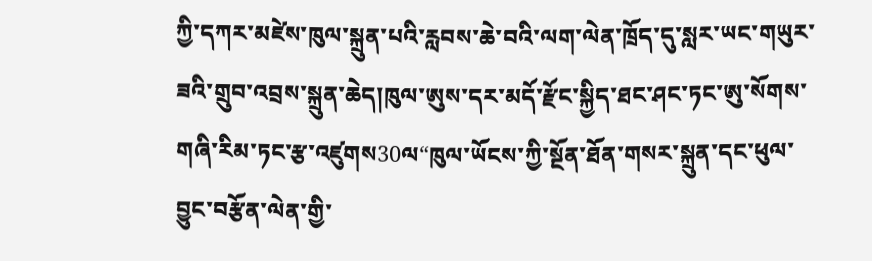ཀྱི་དཀར་མཛེས་ཁུལ་སྐྲུན་པའི་རླབས་ཆེ་བའི་ལག་ལེན་ཁྲོད་དུ་སླར་ཡང་གཡུར་ཟའི་གྲུབ་འབྲས་སྐྲུན་ཆེད།ཁུལ་ཨུས་དར་མདོ་རྫོང་སྐྱིད་ཐང་ཤང་ཏང་ཨུ་སོགས་གཞི་རིམ་ཏང་རྩ་འཛུགས30ལ“ཁུལ་ཡོངས་ཀྱི་སྔོན་ཐོན་གསར་སྐྲུན་དང་ཕུལ་བྱུང་བརྩོན་ལེན་གྱི་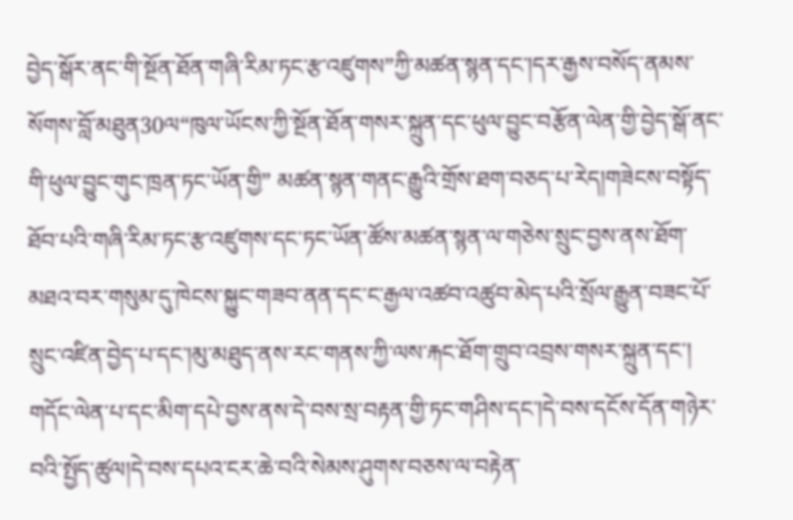བྱེད་སྒོར་ནང་གི་སྔོན་ཐོན་གཞི་རིམ་ཏང་རྩ་འཛུགས”ཀྱི་མཚན་སྙན་དང་།དར་རྒྱས་བསོད་ནམས་སོགས་བློ་མཐུན30ལ“ཁུལ་ཡོངས་ཀྱི་སྔོན་ཐོན་གསར་སྐྲུན་དང་ཕུལ་བྱུང་བརྩོན་ལེན་གྱི་བྱེད་སྒོ་ནང་གི་ཕུལ་བྱུང་གུང་ཁྲན་ཏང་ཡོན་གྱི” མཚན་སྙན་གནང་རྒྱུའི་གྲོས་ཐག་བཅད་པ་རེད།གཟེངས་བསྟོད་ཐོབ་པའི་གཞི་རིམ་ཏང་རྩ་འཛུགས་དང་ཏང་ཡོན་ཚོས་མཚན་སྙན་ལ་གཅེས་སྲུང་བྱས་ནས་ཐོག་མཐའ་བར་གསུམ་དུ་ཁེངས་སྐྱུང་གཟབ་ནན་དང་ང་རྒྱལ་འཚབ་འཚུབ་མེད་པའི་སྲོལ་རྒྱུན་བཟང་པོ་སྲུང་འཛིན་བྱེད་པ་དང་།མུ་མཐུད་ནས་རང་གནས་ཀྱི་ལས་རྐང་ཐོག་གྲུབ་འབྲས་གསར་སྐྲུན་དང་། གདོང་ལེན་པ་དང་མིག་དཔེ་བྱས་ནས་དེ་བས་སྲ་བརྟན་གྱི་ཏང་གཤིས་དང་།དེ་བས་དངོས་དོན་གཉེར་བའི་སྤྱོད་ཚུལ།དེ་བས་དཔའ་ངར་ཆེ་བའི་སེམས་ཤུགས་བཅས་ལ་བརྟེན་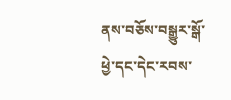ནས་བཅོས་བསྒྱུར་སྒོ་ཕྱེ་དང་དེང་རབས་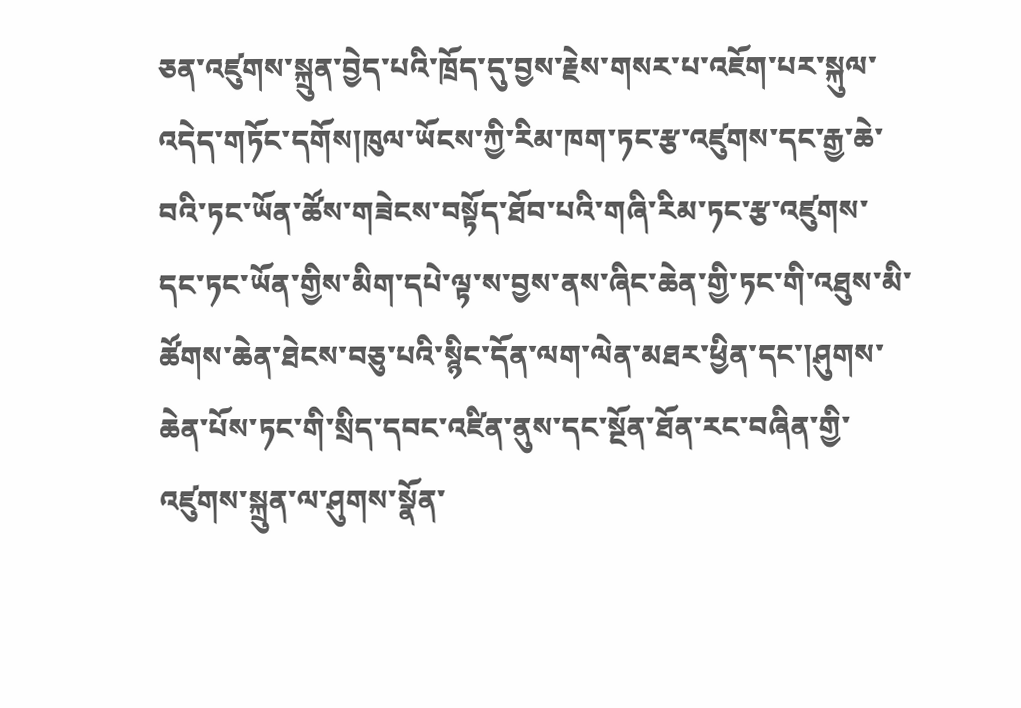ཅན་འཛུགས་སྐྲུན་བྱེད་པའི་ཁྲོད་དུ་བྱས་རྗེས་གསར་པ་འཇོག་པར་སྐུལ་འདེད་གཏོང་དགོས།ཁུལ་ཡོངས་ཀྱི་རིམ་ཁག་ཏང་རྩ་འཛུགས་དང་རྒྱ་ཆེ་བའི་ཏང་ཡོན་ཚོས་གཟེངས་བསྟོད་ཐོབ་པའི་གཞི་རིམ་ཏང་རྩ་འཛུགས་དང་ཏང་ཡོན་གྱིས་མིག་དཔེ་ལྟ་ས་བྱས་ནས་ཞིང་ཆེན་གྱི་ཏང་གི་འཐུས་མི་ཚོགས་ཆེན་ཐེངས་བཅུ་པའི་སྙིང་དོན་ལག་ལེན་མཐར་ཕྱིན་དང་།ཤུགས་ཆེན་པོས་ཏང་གི་སྲིད་དབང་འཛིན་ནུས་དང་སྔོན་ཐོན་རང་བཞིན་གྱི་འཛུགས་སྐྲུན་ལ་ཤུགས་སྣོན་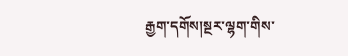རྒྱག་དགོས།སྔར་ལྷག་གིས་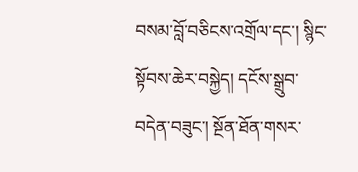བསམ་བློ་བཅིངས་འགྲོལ་དང་། སྙིང་སྟོབས་ཆེར་བསྐྱེད། དངོས་སྒྲུབ་བདེན་བཟུང་། སྔོན་ཐོན་གསར་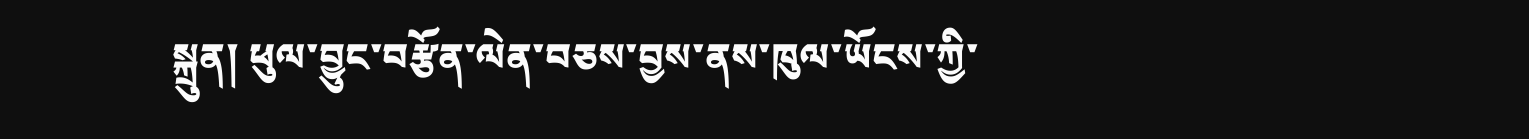སྐྲུན། ཕུལ་བྱུང་བརྩོན་ལེན་བཅས་བྱས་ནས་ཁུལ་ཡོངས་ཀྱི་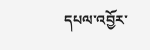དཔལ་འབྱོར་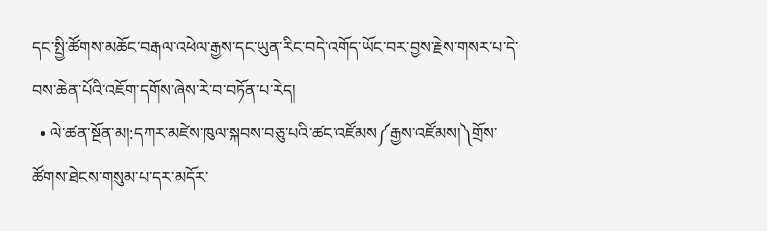དང་སྤྱི་ཚོགས་མཆོང་བརྒལ་འཕེལ་རྒྱས་དང་ཡུན་རིང་བདེ་འགོད་ཡོང་བར་བྱས་རྗེས་གསར་པ་དེ་བས་ཆེན་པོའི་འཇོག་དགོས་ཞེས་རེ་བ་བཏོན་པ་རེད།
  • ལེ་ཚན་སྔོན་མ།:དཀར་མཛེས་ཁུལ་སྐབས་བཅུ་པའི་ཚང་འཛོམས༼རྒྱས་འཛོམས།༽གྲོས་ཚོགས་ཐེངས་གསུམ་པ་དར་མདོར་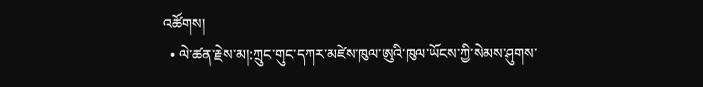འཚོགས།
  • ལེ་ཚན་རྗེས་མ།:ཀྲུང་གུང་དཀར་མཛེས་ཁུལ་ཨུའི་ཁུལ་ཡོངས་ཀྱི་སེམས་ཤུགས་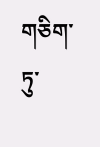གཅིག་ཏུ་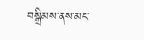བསྒྲིམས་ནས་མང་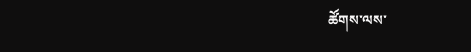ཚོགས་ལས་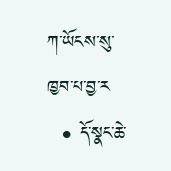ཀ་ཡོངས་སུ་ཁྱབ་པ་བྱ་ར
  • དོ་སྣང་ཆེ་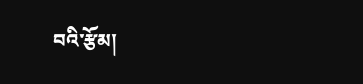བའི་རྩོམ།